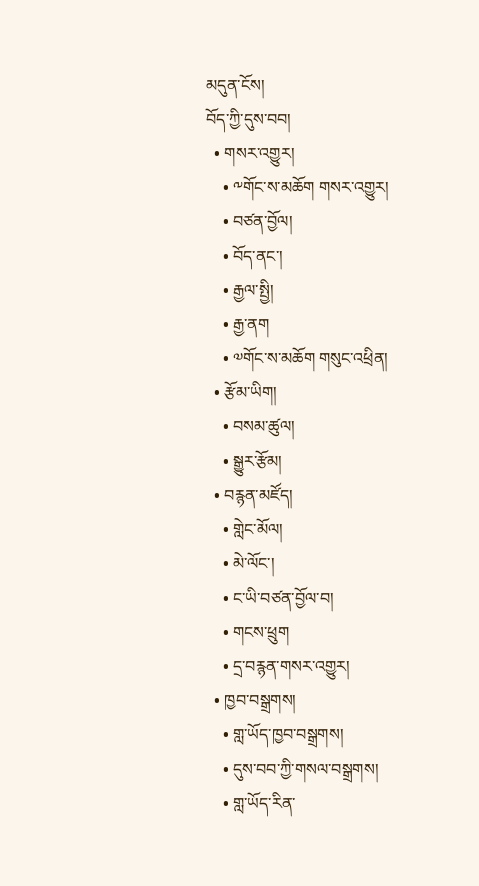མདུན་ངོས།
བོད་ཀྱི་དུས་བབ།
  • གསར་འགྱུར།
    • ༸གོང་ས་མཆོག གསར་འགྱུར།
    • བཙན་བྱོལ།
    • བོད་ནང་།
    • རྒྱལ་སྤྱི།
    • རྒྱ་ནག
    • ༧གོང་ས་མཆོག གསུང་འཕྲིན།
  • རྩོམ་ཡིག།
    • བསམ་ཚུལ།
    • སྒྱུར་རྩོམ།
  • བརྙན་མཛོད།
    • གླེང་མོལ།
    • མེ་ལོང་།
    • ང་ཡི་བཙན་བྱོལ་བ།
    • གངས་ཕྲུག
    • དྲ་བརྙན་གསར་འགྱུར།
  • ཁྱབ་བསྒྲགས།
    • གླ་ཡོད་ཁྱབ་བསྒྲགས།
    • དུས་བབ་ཀྱི་གསལ་བསྒྲགས།
    • གླ་ཡོད་རིན་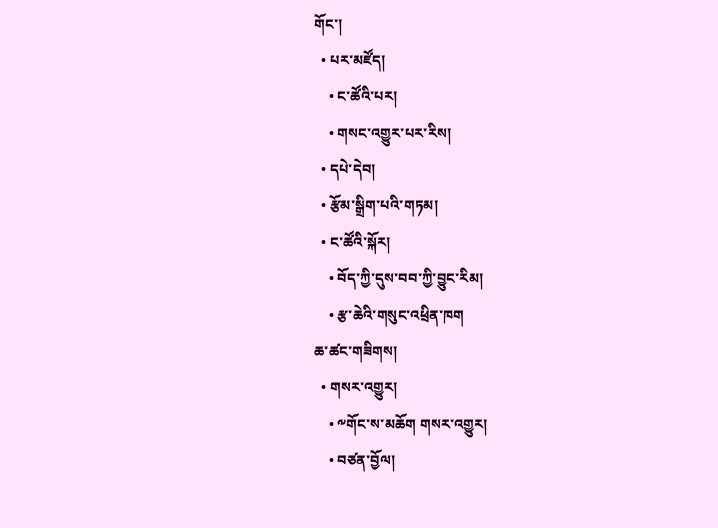གོང་།
  • པར་མཛོད།
    • ང་ཚོའི་པར།
    • གསང་འགྱུར་པར་རིས།
  • དཔེ་དེབ།
  • རྩོམ་སྒྲིག་པའི་གཏམ།
  • ང་ཚོའི་སྐོར།
    • བོད་ཀྱི་དུས་བབ་ཀྱི་བྱུང་རིམ།
    • རྩ་ཆེའི་གསུང་འཕྲིན་ཁག
ཆ་ཚང་གཟིགས།
  • གསར་འགྱུར།
    • ༸གོང་ས་མཆོག གསར་འགྱུར།
    • བཙན་བྱོལ།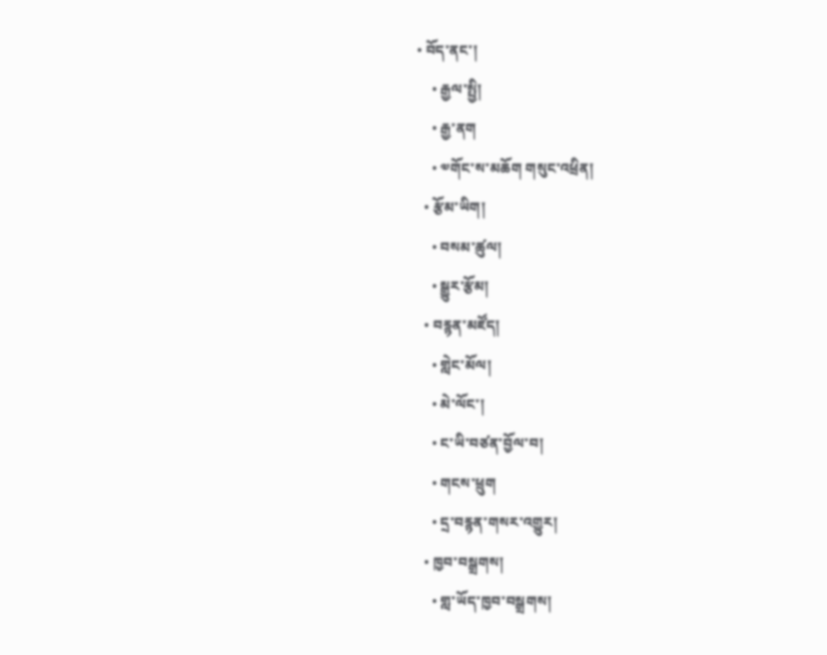• བོད་ནང་།
    • རྒྱལ་སྤྱི།
    • རྒྱ་ནག
    • ༧གོང་ས་མཆོག གསུང་འཕྲིན།
  • རྩོམ་ཡིག།
    • བསམ་ཚུལ།
    • སྒྱུར་རྩོམ།
  • བརྙན་མཛོད།
    • གླེང་མོལ།
    • མེ་ལོང་།
    • ང་ཡི་བཙན་བྱོལ་བ།
    • གངས་ཕྲུག
    • དྲ་བརྙན་གསར་འགྱུར།
  • ཁྱབ་བསྒྲགས།
    • གླ་ཡོད་ཁྱབ་བསྒྲགས།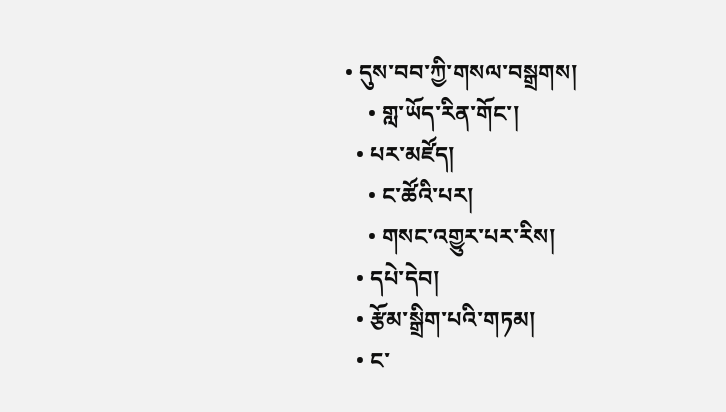• དུས་བབ་ཀྱི་གསལ་བསྒྲགས།
    • གླ་ཡོད་རིན་གོང་།
  • པར་མཛོད།
    • ང་ཚོའི་པར།
    • གསང་འགྱུར་པར་རིས།
  • དཔེ་དེབ།
  • རྩོམ་སྒྲིག་པའི་གཏམ།
  • ང་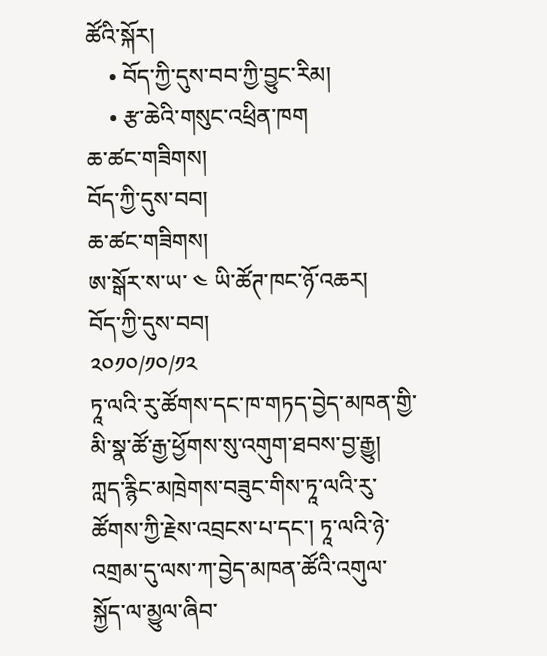ཚོའི་སྐོར།
    • བོད་ཀྱི་དུས་བབ་ཀྱི་བྱུང་རིམ།
    • རྩ་ཆེའི་གསུང་འཕྲིན་ཁག
ཆ་ཚང་གཟིགས།
བོད་ཀྱི་དུས་བབ།
ཆ་ཚང་གཟིགས།
ཨ་སྒོར་ས་ཡ་ ༤ ཡི་ཚོཊ་ཁང་ཉོ་འཆར།
བོད་ཀྱི་དུས་བབ།
༢༠༡༠/༡༠/༡༢
ཏཱ་ལའི་རུ་ཚོགས་དང་ཁ་གཏད་བྱེད་མཁན་གྱི་མི་སྣ་ཚོ་རྒྱ་ཕྱོགས་སུ་འགུག་ཐབས་བྱ་རྒྱུ། ཀླད་རྙིང་མཁྲེགས་བཟུང་གིས་ཏཱ་ལའི་རུ་ཚོགས་ཀྱི་རྗེས་འབྲངས་པ་དང་། ཏཱ་ལའི་ཉེ་འགྲམ་དུ་ལས་ཀ་བྱེད་མཁན་ཚོའི་འགུལ་སྐྱོད་ལ་མྱུལ་ཞིབ་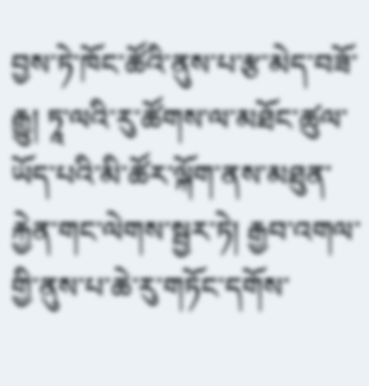བྱས་ཏེ་ཁོང་ཚོའི་ནུས་པ་རྩ་མེད་བཟོ་རྒྱུ། ཏཱ་ལའི་རུ་ཚོགས་ལ་མཐོང་ཚུལ་ཡོད་པའི་མི་ཚོར་ལྐོག་ནས་མཐུན་རྐྱེན་གང་ལེགས་སྦྱར་ཏེ། རྒྱབ་འགལ་གྱི་ནུས་པ་ཆེ་རུ་གཏོང་དགོས་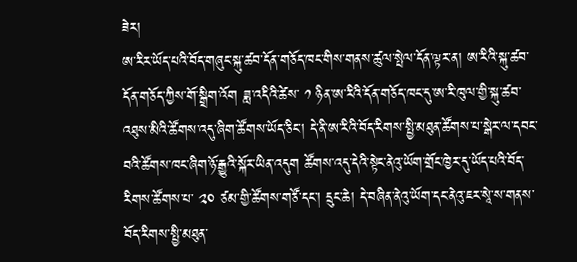ཟེར།
ཨ་རིར་ཡོད་པའི་བོད་གཞུང་སྐུ་ཚབ་དོན་གཅོད་ཁང་གིས་གནས་ཚུལ་སྤེལ་དོན་ལྟར་ན། ཨ་རིའི་སྐུ་ཚབ་དོན་གཅོད་ཀྱིས་གོ་སྒྲིག་འོག ཟླ་འདིའི་ཚེས་ ༡ ཉིན་ཨ་རིའི་དོན་གཅོད་ཁང་དུ་ཨ་རི་ཁུལ་གྱི་སྐུ་ཚབ་འཐུས་མིའི་ཚོགས་འདུ་ཞིག་ཚོགས་ཡོད་ཅིང་། དེ་ནི་ཨ་རིའི་བོད་རིགས་སྤྱི་མཐུན་ཚོགས་པ་སྒེར་ལ་དབང་བའི་ཚོགས་ཁང་ཞིག་ཉོ་རྒྱུའི་སྐོར་ཡིན་འདུག ཚོགས་འདུ་དེའི་སྟེང་ནེའུ་ཡོག་གྲོང་ཁྱེར་དུ་ཡོད་པའི་བོད་རིགས་ཚོགས་པ་ ༢༠ ཙམ་གྱི་ཚོགས་གཙོ་དང་། དྲུང་ཆེ། དེ་བཞིན་ནེའུ་ཡོག་དང་ནེའུ་ཇར་སཱེ་ས་གནས་བོད་རིགས་སྤྱི་མཐུན་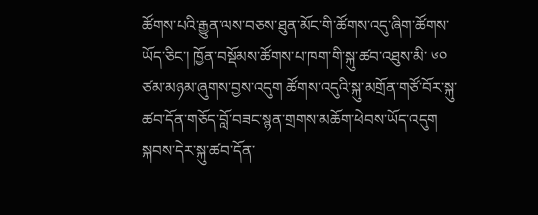ཚོགས་པའི་རྒྱུན་ལས་བཅས་ཐུན་མོང་གི་ཚོགས་འདུ་ཞིག་ཚོགས་ཡོད་ཅིང་། ཁྱོན་བསྡོམས་ཚོགས་པ་ཁག་གི་སྐུ་ཚབ་འཐུས་མི་ ༦༠ ཙམ་མཉམ་ཞུགས་བྱས་འདུག ཚོགས་འདུའི་སྐུ་མགྲོན་གཙོ་བོར་སྐུ་ཚབ་དོན་གཅོད་བློ་བཟང་སྙན་གྲགས་མཆོག་ཕེབས་ཡོད་འདུག
སྐབས་དེར་སྐུ་ཚབ་དོན་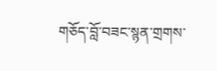གཅོད་བློ་བཟང་སྙན་གྲགས་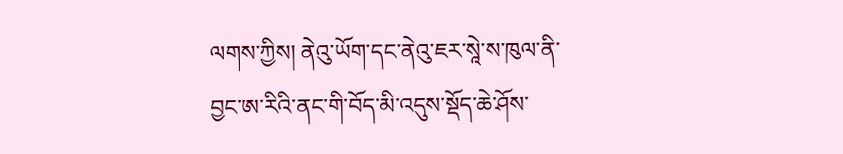ལགས་ཀྱིས། ནེའུ་ཡོག་དང་ནེའུ་ཇར་སཱེ་ས་ཁུལ་ནི་བྱང་ཨ་རིའི་ནང་གི་བོད་མི་འདུས་སྡོད་ཆེ་ཤོས་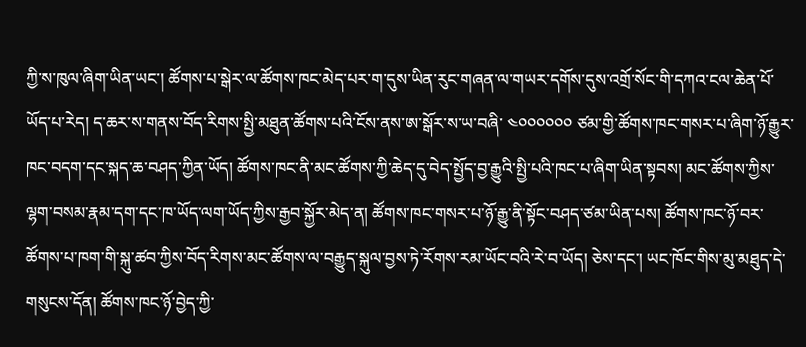ཀྱི་ས་ཁུལ་ཞིག་ཡིན་ཡང་། ཚོགས་པ་སྒེར་ལ་ཚོགས་ཁང་མེད་པར་ག་དུས་ཡིན་རུང་གཞན་ལ་གཡར་དགོས་དུས་འགྲོ་སོང་གི་དཀའ་ངལ་ཆེན་པོ་ཡོད་པ་རེད། ད་ཆར་ས་གནས་བོད་རིགས་སྤྱི་མཐུན་ཚོགས་པའི་ངོས་ནས་ཨ་སྒོར་ས་ཡ་བཞི་ ༤༠༠༠༠༠༠ ཙམ་གྱི་ཚོགས་ཁང་གསར་པ་ཞིག་ཉོ་རྒྱུར་ཁང་བདག་དང་སྐད་ཆ་བཤད་ཀྱིན་ཡོད། ཚོགས་ཁང་ནི་མང་ཚོགས་ཀྱི་ཆེད་དུ་བེད་སྤྱོད་བྱ་རྒྱུའི་སྤྱི་པའི་ཁང་པ་ཞིག་ཡིན་སྟབས། མང་ཚོགས་ཀྱིས་ལྷག་བསམ་རྣམ་དག་དང་ཁ་ཡོད་ལག་ཡོད་ཀྱིས་རྒྱབ་སྐྱོར་མེད་ན། ཚོགས་ཁང་གསར་པ་ཉོ་རྒྱུ་ནི་སྟོང་བཤད་ཙམ་ཡིན་པས། ཚོགས་ཁང་ཉོ་བར་ཚོགས་པ་ཁག་གི་སྐུ་ཚབ་ཀྱིས་བོད་རིགས་མང་ཚོགས་ལ་བརྒྱུད་སྐུལ་བྱས་ཏེ་རོགས་རམ་ཡོང་བའི་རེ་བ་ཡོད། ཅེས་དང་། ཡང་ཁོང་གིས་མུ་མཐུད་དེ་གསུངས་དོན། ཚོགས་ཁང་ཉོ་བྱེད་ཀྱི་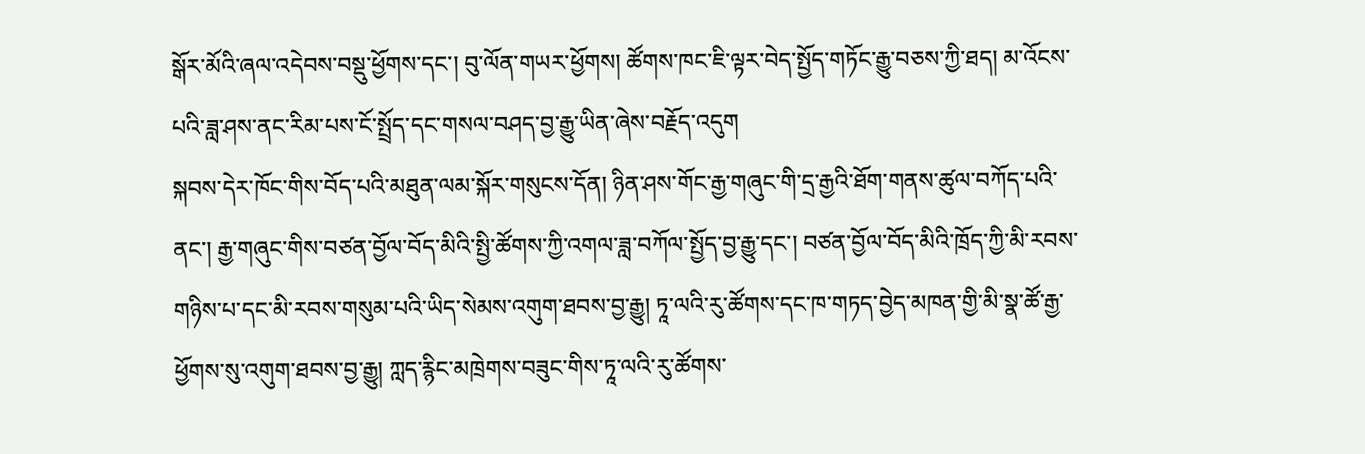སྒོར་མོའི་ཞལ་འདེབས་བསྡུ་ཕྱོགས་དང་། བུ་ལོན་གཡར་ཕྱོགས། ཚོགས་ཁང་ཇི་ལྟར་བེད་སྤྱོད་གཏོང་རྒྱུ་བཅས་ཀྱི་ཐད། མ་འོངས་པའི་ཟླ་ཤས་ནང་རིམ་པས་ངོ་སྤྲོད་དང་གསལ་བཤད་བྱ་རྒྱུ་ཡིན་ཞེས་བརྗོད་འདུག
སྐབས་དེར་ཁོང་གིས་བོད་པའི་མཐུན་ལམ་སྐོར་གསུངས་དོན། ཉིན་ཤས་གོང་རྒྱ་གཞུང་གི་དྲ་རྒྱའི་ཐོག་གནས་ཚུལ་བཀོད་པའི་ནང་། རྒྱ་གཞུང་གིས་བཙན་བྱོལ་བོད་མིའི་སྤྱི་ཚོགས་ཀྱི་འགལ་ཟླ་བཀོལ་སྤྱོད་བྱ་རྒྱུ་དང་། བཙན་བྱོལ་བོད་མིའི་ཁྲོད་ཀྱི་མི་རབས་གཉིས་པ་དང་མི་རབས་གསུམ་པའི་ཡིད་སེམས་འགུག་ཐབས་བྱ་རྒྱུ། ཏཱ་ལའི་རུ་ཚོགས་དང་ཁ་གཏད་བྱེད་མཁན་གྱི་མི་སྣ་ཚོ་རྒྱ་ཕྱོགས་སུ་འགུག་ཐབས་བྱ་རྒྱུ། ཀླད་རྙིང་མཁྲེགས་བཟུང་གིས་ཏཱ་ལའི་རུ་ཚོགས་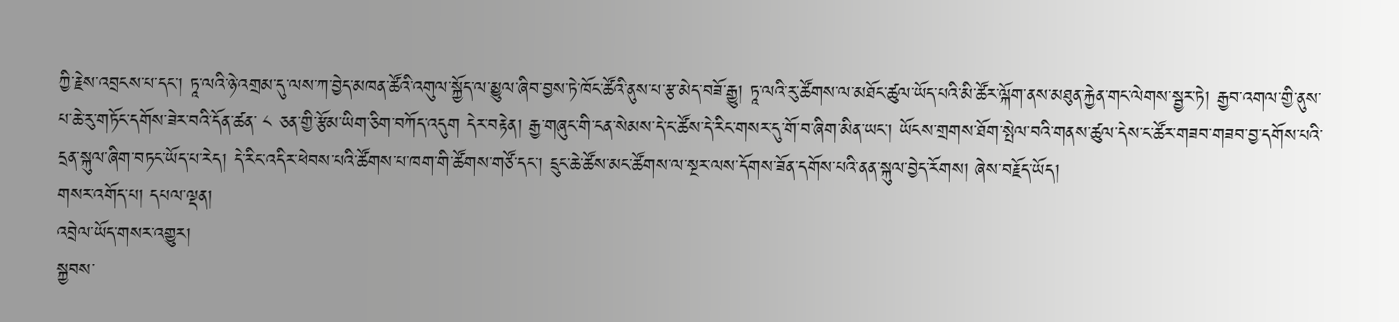ཀྱི་རྗེས་འབྲངས་པ་དང་། ཏཱ་ལའི་ཉེ་འགྲམ་དུ་ལས་ཀ་བྱེད་མཁན་ཚོའི་འགུལ་སྐྱོད་ལ་མྱུལ་ཞིབ་བྱས་ཏེ་ཁོང་ཚོའི་ནུས་པ་རྩ་མེད་བཟོ་རྒྱུ། ཏཱ་ལའི་རུ་ཚོགས་ལ་མཐོང་ཚུལ་ཡོད་པའི་མི་ཚོར་ལྐོག་ནས་མཐུན་རྐྱེན་གང་ལེགས་སྦྱར་ཏེ། རྒྱབ་འགལ་གྱི་ནུས་པ་ཆེ་རུ་གཏོང་དགོས་ཟེར་བའི་དོན་ཚན་ ༨ ཅན་གྱི་རྩོམ་ཡིག་ཅིག་བཀོད་འདུག དེར་བརྟེན། རྒྱ་གཞུང་གི་ངན་སེམས་དེ་ང་ཚོས་དེ་རིང་གསར་དུ་གོ་བ་ཞིག་མིན་ཡང་། ཡོངས་གྲགས་ཐོག་སྤེལ་བའི་གནས་ཚུལ་དེས་ང་ཚོར་གཟབ་གཟབ་བྱ་དགོས་པའི་དྲན་སྐུལ་ཞིག་བཏང་ཡོད་པ་རེད། དེ་རིང་འདིར་ཕེབས་པའི་ཚོགས་པ་ཁག་གི་ཚོགས་གཙོ་དང་། དྲུང་ཆེ་ཚོས་མང་ཚོགས་ལ་སྔར་ལས་དོགས་ཟོན་དགོས་པའི་ནན་སྐུལ་བྱེད་རོགས། ཞེས་བརྗོད་ཡོད།
གསར་འགོད་པ། དཔལ་ལྡན།
འབྲེལ་ཡོད་གསར་འགྱུར།
སྐྱབས་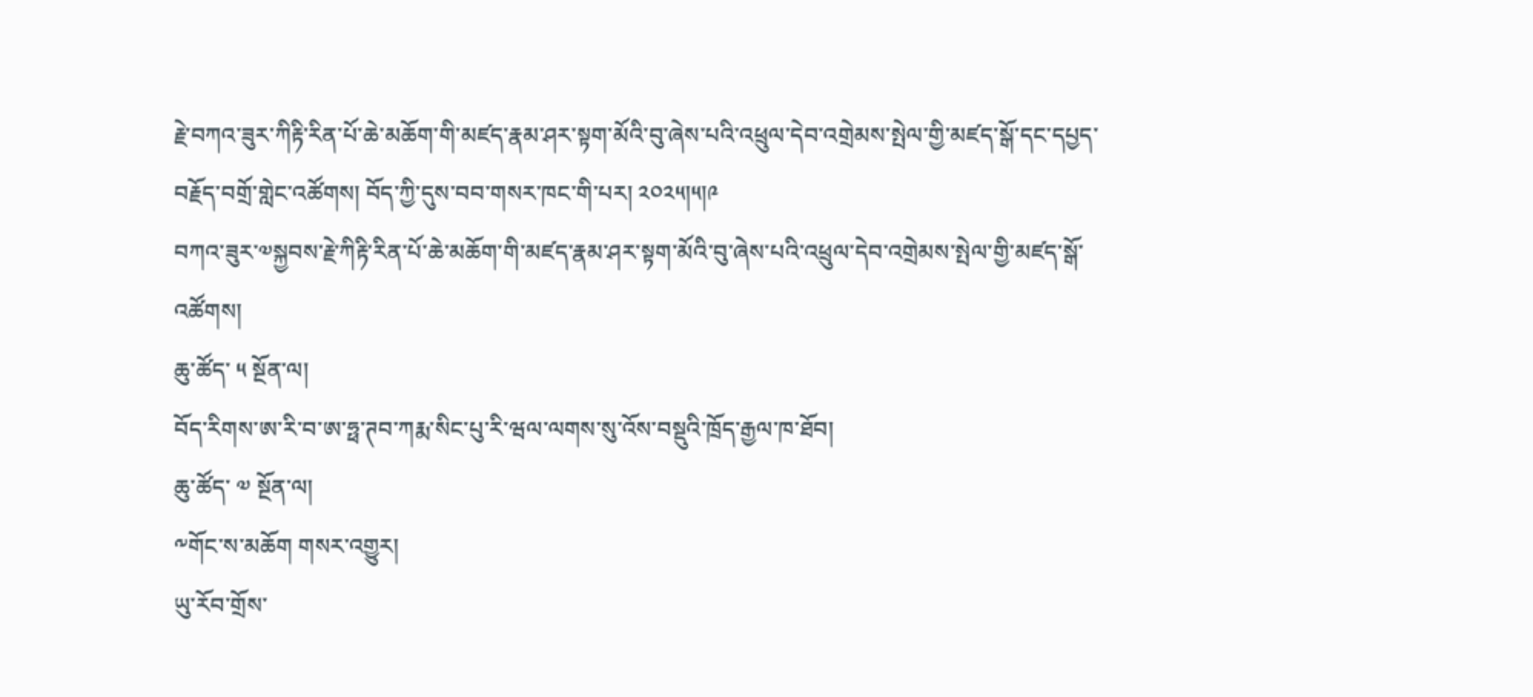རྗེ་བཀའ་ཟུར་ཀིརྟི་རིན་པོ་ཆེ་མཆོག་གི་མཛད་རྣམ་ཤར་སྟག་མོའི་བུ་ཞེས་པའི་འཕྲུལ་དེབ་འགྲེམས་སྤེལ་གྱི་མཛད་སྒོ་དང་དཔྱད་བརྗོད་བགྲོ་གླེང་འཚོགས། བོད་ཀྱི་དུས་བབ་གསར་ཁང་གི་པར། ༢༠༢༥།༥།༩
བཀའ་ཟུར་༧སྐྱབས་རྗེ་ཀིརྟི་རིན་པོ་ཆེ་མཆོག་གི་མཛད་རྣམ་ཤར་སྟག་མོའི་བུ་ཞེས་པའི་འཕྲུལ་དེབ་འགྲེམས་སྤེལ་གྱི་མཛད་སྒོ་འཚོགས།
ཆུ་ཚོད་ ༥ སྔོན་ལ།
བོད་རིགས་ཨ་རི་བ་ཨ་ཧྥ་ཊབ་ཀརྨ་སིང་པུ་རི་ཝལ་ལགས་སུ་འོས་བསྡུའི་ཁྲོད་རྒྱལ་ཁ་ཐོབ།
ཆུ་ཚོད་ ༧ སྔོན་ལ།
༸གོང་ས་མཆོག གསར་འགྱུར།
ཡུ་རོབ་གྲོས་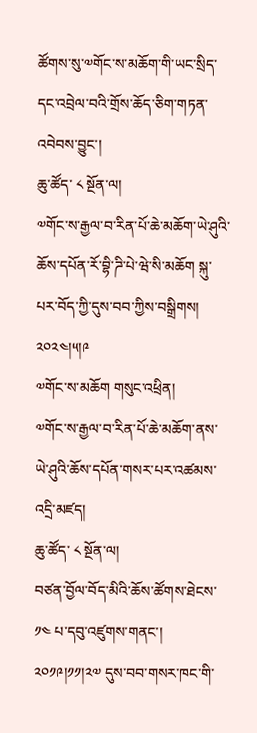ཚོགས་སུ་༧གོང་ས་མཆོག་གི་ཡང་སྲིད་དང་འབྲེལ་བའི་གྲོས་ཆོད་ཅིག་གཏན་འབེབས་བྱུང་།
ཆུ་ཚོད་ ༨ སྔོན་ལ།
༧གོང་ས་རྒྱལ་བ་རིན་པོ་ཆེ་མཆོག་ཡེ་ཤུའི་ཆོས་དཔོན་རོ་བྷི་ཌི་པེ་ཝེ་སི་མཆོག སྐུ་པར་བོད་ཀྱི་དུས་བབ་ཀྱིས་བསྒྲིགས། ༢༠༢༤།༥།༩
༧གོང་ས་མཆོག གསུང་འཕྲིན།
༧གོང་ས་རྒྱལ་བ་རིན་པོ་ཆེ་མཆོག་ནས་ཡེ་ཤུའི་ཆོས་དཔོན་གསར་པར་འཚམས་འདྲི་མཛད།
ཆུ་ཚོད་ ༨ སྔོན་ལ།
བཙན་བྱོལ་བོད་མིའི་ཆོས་ཚོགས་ཐེངས་ ༡༤ པ་དབུ་འཛུགས་གནང་། ༢༠༡༩།༡༡།༢༧ དུས་བབ་གསར་ཁང་གི་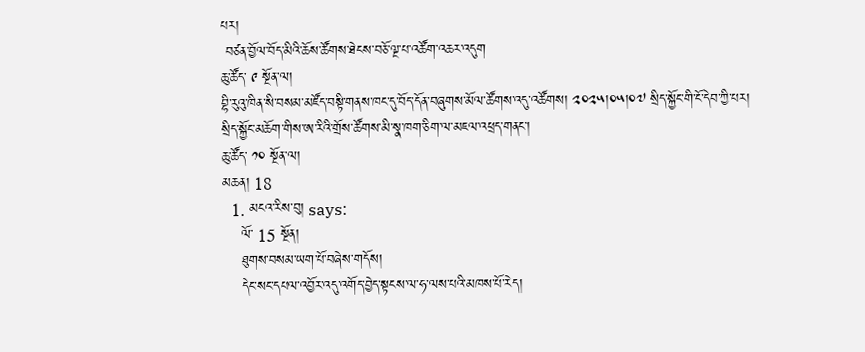པར།
 བཙན་བྱོལ་བོད་མིའི་ཆོས་ཚོགས་ཐེངས་བཅོ་ལྔ་པ་འཚོག་འཆར་འདུག
ཆུ་ཚོད་ ༩ སྔོན་ལ།
བྷི་རུའུ་ཁིན་སི་བསམ་མཛོད་བསྟི་གནས་ཁང་དུ་བོད་དོན་བཞུགས་མོལ་ཚོགས་འདུ་འཚོགས། ༢༠༢༥།༠༥།༠༧ སྲིད་སྐྱོང་གི་ངོ་དེབ་ཀྱི་པར།
སྲིད་སྐྱོང་མཆོག་གིས་ཨ་རིའི་གྲོས་ཚོགས་མི་སྣ་ཁག་ཅིག་ལ་མཇལ་འཕྲད་གནང་།
ཆུ་ཚོད་ ༡༠ སྔོན་ལ།
མཆན། 18
  1. མངའ་རིས་བུ། says:
    ལོ་ 15 སྔོན།
    ཐུགས་བསམ་ཡག་པོ་བཞེས་གདོས།
    དེང་སང་དཔལ་འབྱོར་འདུ་འགོད་བྱེད་སྟངས་ལ་ཧ་ལས་པའི་མཁས་པོ་རེད།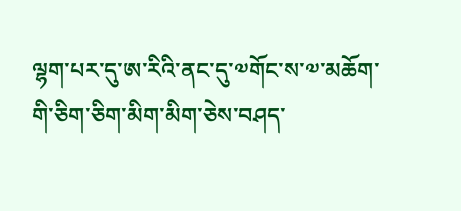ལྷག་པར་དུ་ཨ་རིའི་ནང་དུ་༧གོང་ས་༧་མཆོག་གི་ཅིག་ཅིག་མིག་མིག་ཅེས་བཤད་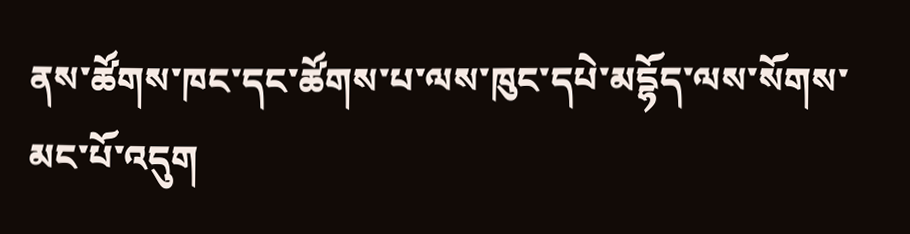ནས་ཚོགས་ཁང་དང་ཚོགས་པ་ལས་ཁུང་དཔེ་མདྷོད་ལས་སོགས་མང་པོ་འདུག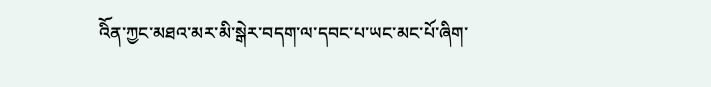འིོན་ཀྱང་མཐའ་མར་མི་སྒེར་བདག་ལ་དབང་པ་ཡང་མང་པོ་ཞིག་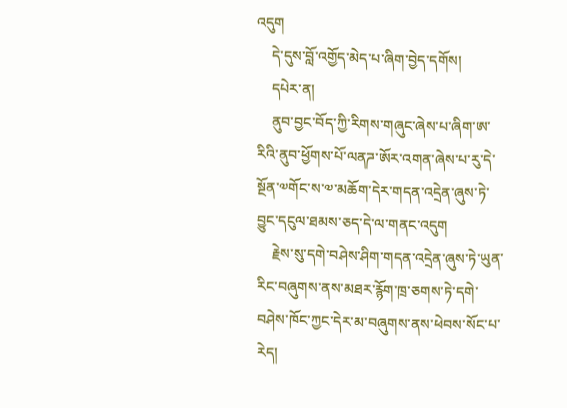འདུག
    དེ་དུས་བློ་འགྱོད་མེད་པ་ཞིག་བྱེད་དགོས།
    དཔེར་ན།
    ནུབ་བྱང་བོད་ཀྱི་རིགས་གཞུང་ཞེས་པ་ཞིག་ཨ་རིའི་ནུབ་ཕྱོགས་པོ་ལནཌ་ཨོར་འགན་ཞེས་པ་རུ་དེ་སྔོན་༧གོང་ས་༧་མཆོག་དེར་གདན་འདྲེན་ཞུས་ཏེ་བྱུང་དངུལ་ཐམས་ཅད་དེ་ལ་གནང་འདུག
    རྗེས་སུ་དགེ་བཤེས་ཤིག་གདན་འདྲེན་ཞུས་ཏེ་ཡུན་རིང་བཞུགས་ནས་མཐར་རྙོག་ཁྲ་ཅགས་ཏེ་དགེ་བཤེས་ཁོང་ཀྱང་དེར་མ་བཞུགས་ནས་ཕེབས་སོང་པ་རེད།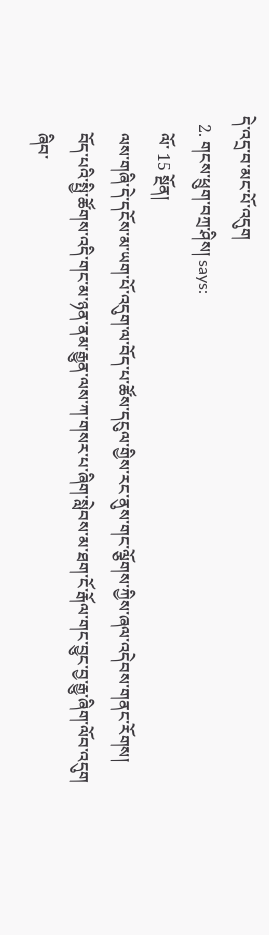དེ་འདྲ་བ་མང་པོ་འདུག
  2. གངས་ཕྲུག་བཀྲ་ཤིས། says:
    ལོ་ 15 སྔོན།
    ལས་གཞི་དེ་དངོས་མ་ཡག་པོ་འདུག་ལ་བོད་པ་ཚོས་དངུལ་གྱིས་རང་ནུས་གང་ལྕོགས་ཀྱིས་ཞལ་འདེབས་གནང་རོགས།
    བོད་པའི་སྤྱི་ཚོགས་འདི་གང་མ་ཉན་ནམ་རྒྱུན་ལས་ཀ་གསར་པ་ཞིག་སླེབས་མ་ཐག་ངོ་རྒོལ་གང་བྱུང་བྱ་རྒྱུ་ཞིག་ལོབ་འདུག
    ཞིབ་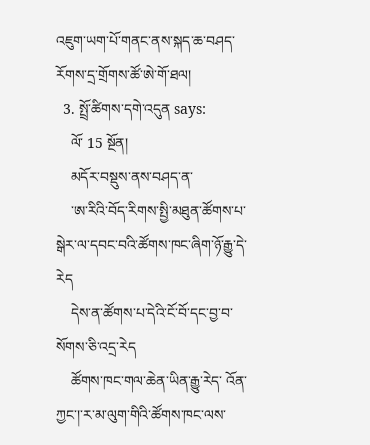འཇུག་ཡག་པོ་གནང་ནས་སྐད་ཆ་བཤད་རོགས་དྲ་གྲོགས་ཚོ་ཨེ་གོ་ཐལ།
  3. སྤྲོ་ཚིགས་དགེ་འདུན says:
    ལོ་ 15 སྔོན།
    མདོར་བསྡུས་ནས་བཤད་ན་
    ་ཨ་རིའི་བོད་རིགས་སྤྱི་མཐུན་ཚོགས་པ་སྒེར་ལ་དབང་བའི་ཚོགས་ཁང་ཞིག་ཉོ་རྒྱུ་དེ་རེད
    དེས་ན་ཚོགས་པ་དེའི་ངོ་བོ་དང་བྱ་བ་སོགས་ཅི་འདྲ་རེད
    ཚོགས་ཁང་གལ་ཆེན་ཡིན་རྒྱུ་རེད་ འོན་ཀྱང་།་ར་མ་ལུག་གིའི་ཚོགས་ཁང་ལས་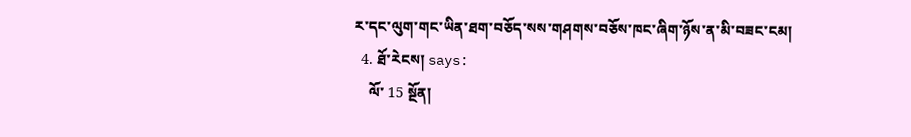ར་དང་ལུག་གང་ཡིན་ཐག་བཅོད་སས་གཤགས་བཅོས་ཁང་ཞིག་ཉོས་ན་མི་བཟང་ངམ།
  4. ཐོ་རེངས། says:
    ལོ་ 15 སྔོན།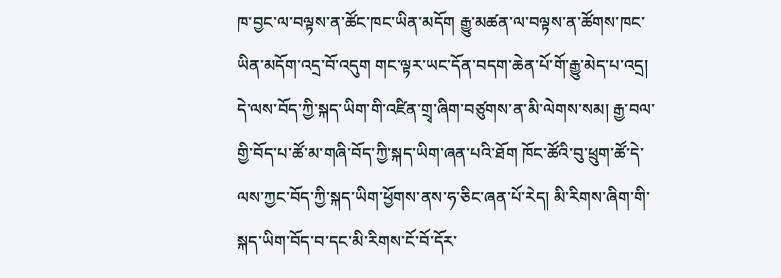ཁ་བྱང་ལ་བལྟས་ན་ཚོང་ཁང་ཡིན་མདོག རྒྱུ་མཚན་ལ་བལྟས་ན་ཚོགས་ཁང་ཡིན་མདོག་འདྲ་བོ་འདུག གང་ལྟར་ཡང་དོན་བདག་ཆེན་པོ་གོ་རྒྱུ་མེད་པ་འདྲ། དེ་ལས་བོད་ཀྱི་སྐད་ཡིག་གི་འཛིན་གྲྭ་ཞིག་བཙུགས་ན་མི་ལེགས་སམ། རྒྱ་བལ་གྱི་བོད་པ་ཚོ་མ་གཞི་བོད་ཀྱི་སྐད་ཡིག་ཞན་པའི་ཐོག ཁོང་ཚོའི་བུ་ཕྲུག་ཚོ་དེ་ལས་ཀྱང་བོད་ཀྱི་སྐད་ཡིག་ཕྱོགས་ནས་ཧ་ཅིང་ཞན་པོ་རེད། མི་རིགས་ཞིག་གི་སྐད་ཡིག་བོད་བ་དང་མི་རིགས་ངོ་བོ་དོར་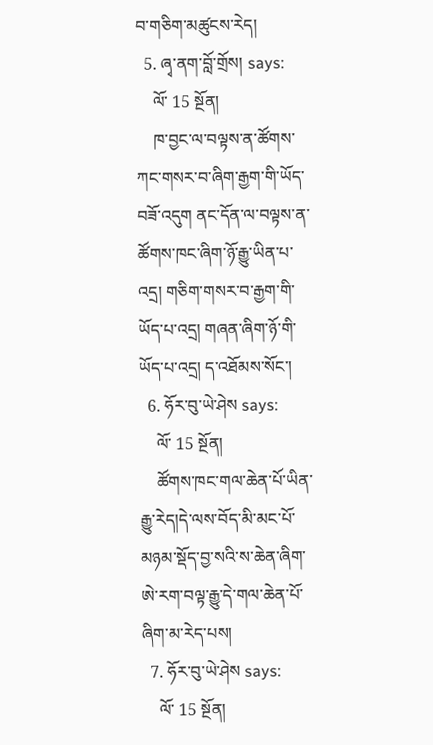བ་གཅིག་མཚུངས་རེད།
  5. ཞྭ་ནག་བློ་གྲོས། says:
    ལོ་ 15 སྔོན།
    ཁ་བྱང་ལ་བལྟས་ན་ཚོགས་ཀང་གསར་བ་ཞིག་རྒྱག་གི་ཡོད་བཟོ་འདུག ནང་དོན་ལ་བལྟས་ན་ཚོགས་ཁང་ཞིག་ཉོ་རྒྱུ་ཡིན་པ་འདྲ། གཅིག་གསར་བ་རྒྱག་གི་ཡོད་པ་འདྲ། གཞན་ཞིག་ཉོ་གི་ཡོད་པ་འདྲ། ད་འཐོམས་སོང་།
  6. ཧོར་བུ་ཡེ་ཤེས says:
    ལོ་ 15 སྔོན།
    ཚོགས་ཁང་གལ་ཆེན་པོ་ཡིན་རྒྱུ་རེད།དེ་ལས་བོད་མི་མང་པོ་མཉམ་སྡོད་བྱ་སའི་ས་ཆེན་ཞིག་ཨེ་རག་བལྟ་རྒྱུ་དེ་གལ་ཆེན་པོ་ཞིག་མ་རེད་པས།
  7. ཧོར་བུ་ཡེ་ཤེས says:
    ལོ་ 15 སྔོན།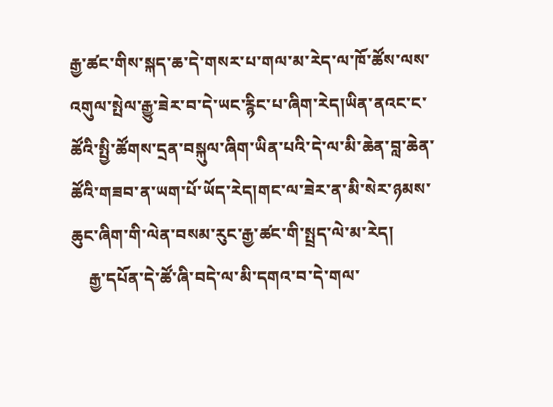རྒྱ་ཚང་གིས་སྐད་ཆ་དེ་གསར་པ་གལ་མ་རེད་ལ་ཁོ་ཚོས་ལས་འགུལ་སྤེལ་རྒྱུ་ཟེར་བ་དེ་ཡང་རྙིང་པ་ཞིག་རེད།ཡིན་ནའང་ང་ཚོའི་སྤྱི་ཚོགས་དྲན་བསྐུལ་ཞིག་ཡིན་པའི་དེ་ལ་མི་ཆེན་བླ་ཆེན་ཚོའི་གཟབ་ན་ཡག་པོ་ཡོད་རེད།གང་ལ་ཟེར་ན་མི་སེར་ཉམས་ཆུང་ཞིག་གི་ལེན་བསམ་རུང་རྒྱ་ཚང་གི་སྤྲད་ལེ་མ་རེད།
    རྒྱ་དཔོན་དེ་ཚོ་ཞི་བདེ་ལ་མི་དགའ་བ་དེ་གལ་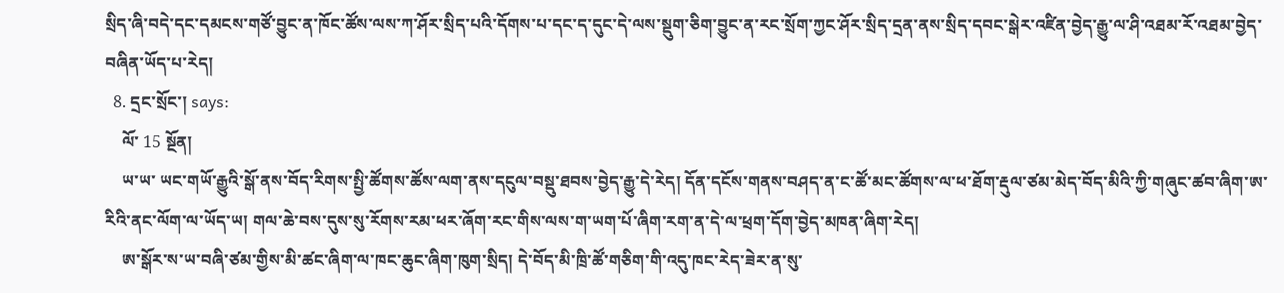སྲིད་ཞི་བདེ་དང་དམངས་གཙོ་བྱུང་ན་ཁོང་ཚོས་ལས་ཀ་ཤོར་སྲིད་པའི་དོགས་པ་དང་ད་དུང་དེ་ལས་སྡུག་ཅིག་བྱུང་ན་རང་སྲོག་ཀྱང་ཤོར་སྲིད་དྲན་ནས་སྲིད་དབང་སྒེར་འཛིན་བྱེད་རྒྱུ་ལ་ཤི་འཐམ་རོ་འཐམ་བྱེད་བཞིན་ཡོད་པ་རེད།
  8. དྲང་སྲོང་། says:
    ལོ་ 15 སྔོན།
    ཡ་ཡ་ ཡང་གཡོ་རྒྱུའི་སྒོ་ནས་བོད་རིགས་སྤྱི་ཚོགས་ཚོས་ལག་ནས་དངུལ་བསྡུ་ཐབས་བྱེད་རྒྱུ་དེ་རེད། དོན་དངོས་གནས་བཤད་ན་ང་ཚོ་མང་ཚོགས་ལ་ཕ་ཐོག་རྡུལ་ཙམ་མེད་བོད་མིའི་ཀྱི་གཞུང་ཚབ་ཞིག་ཨ་རིའི་ནང་ལོག་ལ་ཡོད་ཡ། གལ་ཆེ་བས་དུས་སུ་རོགས་རམ་ཕར་ཞོག་རང་གིས་ལས་ག་ཡག་པོ་ཞིག་རག་ན་དེ་ལ་ཕྲག་དོག་བྱེད་མཁན་ཞིག་རེད།
    ཨ་སྒོར་ས་ཡ་བཞི་ཙམ་གྱིས་མི་ཚང་ཞིག་ལ་ཁང་ཆུང་ཞིག་ཁུག་སྲིད། དེ་བོད་མི་ཁྲི་ཚོ་གཅིག་གི་འདུ་ཁང་རེད་ཟེར་ན་སུ་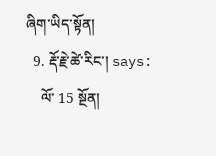ཞིག་ཡིད་སྟོན།
  9. རྡོ་རྗེ་ཚེ་རིང་། says:
    ལོ་ 15 སྔོན།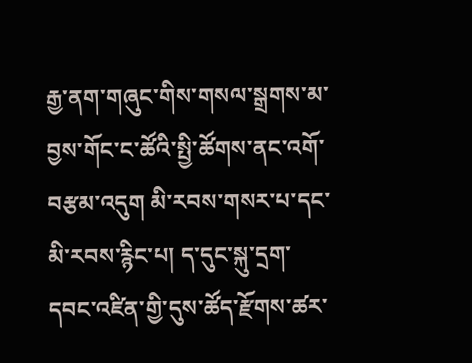རྒྱ་ནག་གཞུང་གིས་གསལ་སྒྲགས་མ་བྱས་གོང་ང་ཚོའི་སྤྱི་ཚོགས་ནང་འགོ་བརྩམ་འདུག མི་རབས་གསར་པ་དང་མི་རབས་རྙིང་པ། ད་དུང་སྐུ་དྲག་དབང་འཛིན་གྱི་དུས་ཚོད་རྫོགས་ཚར་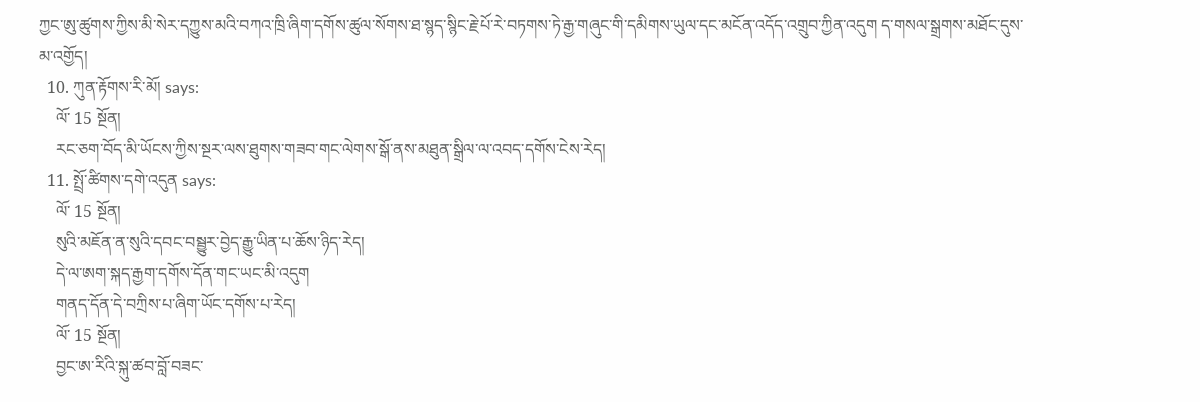ཀྱང་ཨུ་ཚུགས་ཀྱིས་མི་སེར་དཀྱུས་མའི་བཀའ་ཁྲི་ཞིག་དགོས་ཚུལ་སོགས་ཐ་སྙད་སྙིང་རྗེ་པོ་རེ་བཏགས་ཏེ་རྒྱ་གཞུང་གི་དམིགས་ཡུལ་དང་མངོན་འདོད་འགྲུབ་ཀྱིན་འདུག ད་གསལ་སྒྲགས་མཐོང་དུས་མ་འགྱོད།
  10. ཀུན་རྟོགས་རི་མོ། says:
    ལོ་ 15 སྔོན།
    རང་ཅག་བོད་མི་ཡོངས་ཀྱིས་སྔར་ལས་ཐུགས་གཟབ་གང་ལེགས་སྒོ་ནས་མཐུན་སྒྲིལ་ལ་འབད་དགོས་ངེས་རེད།
  11. སྤྲོ་ཚིགས་དགེ་འདུན says:
    ལོ་ 15 སྔོན།
    སུའི་མཇོན་ན་སུའི་དབང་བསྦྱུར་བྱེད་རྒྱུ་ཡིན་པ་ཆོས་ཉིད་རེད།
    དེ་ལ་ཨག་སྐད་རྒྱག་དགོས་དོན་གང་ཡང་མི་འདུག
    གནད་དོན་དེ་བཀྲིས་པ་ཞིག་ཡོང་དགོས་པ་རེད།
    ལོ་ 15 སྔོན།
    བྱང་ཨ་རིའི་སྐུ་ཚབ་བློ་བཟང་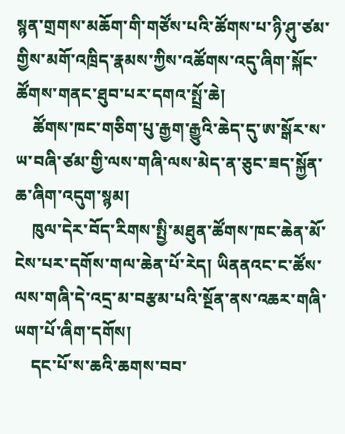སྙན་གྲགས་མཆོག་གི་གཙོས་པའི་ཚོགས་པ་ཉི་ཤུ་ཙམ་གྱིས་མགོ་འཁྲིད་རྣམས་ཀྱིས་འཚོགས་འདུ་ཞིག་སྐོང་ཚོགས་གནང་ཐུབ་པར་དགའ་སྤྲོ་ཆེ།
    ཚོགས་ཁང་གཅིག་པུ་རྒྱག་རྒྱུའི་ཆེད་དུ་ཨ་སྒོར་ས་ཡ་བཞི་ཙམ་གྱི་ལས་གཞི་ལས་མེད་ན་ཅུང་ཟད་སྐྱོན་ཆ་ཞིག་འདུག་སྙམ།
    ཁུལ་དེར་བོད་རིགས་སྤྱི་མཐུན་ཚོགས་ཁང་ཆེན་མོ་ངེས་པར་དགོས་གལ་ཆེན་པོ་རེད། ཡིནནའང་ང་ཚོས་ལས་གཞི་དེ་འདྲ་མ་བརྩམ་པའི་སྔོན་ནས་འཆར་གཞི་ཡག་པོ་ཞིག་དགོས།
    དང་པོ་ས་ཆའི་ཆགས་བབ་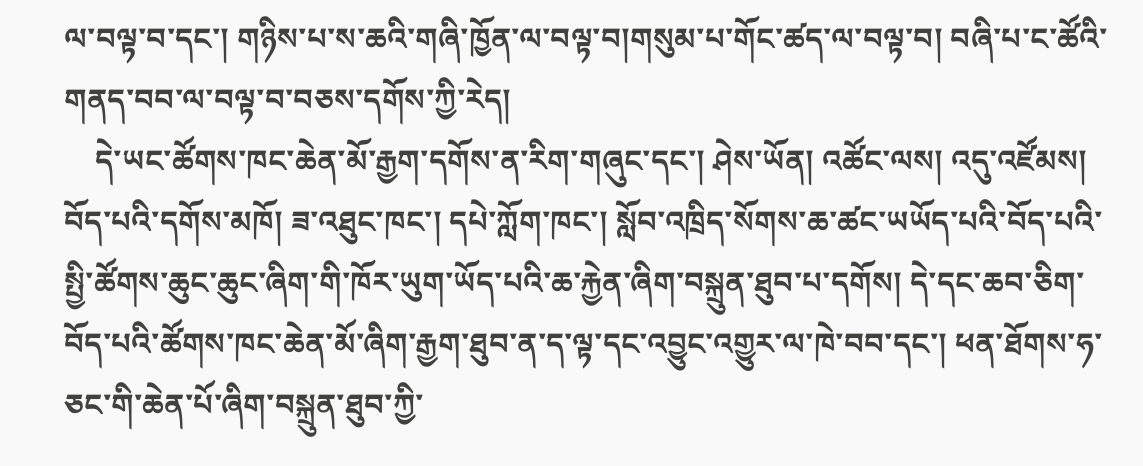ལ་བལྟ་བ་དང་། གཉིས་པ་ས་ཆའི་གཞི་ཁྱོན་ལ་བལྟ་བ།གསུམ་པ་གོང་ཚད་ལ་བལྟ་བ། བཞི་པ་ང་ཚོའི་གནད་བབ་ལ་བལྟ་བ་བཅས་དགོས་ཀྱི་རེད།
    དེ་ཡང་ཚོགས་ཁང་ཆེན་མོ་རྒྱག་དགོས་ན་རིག་གཞུང་དང་། ཤེས་ཡོན། འཚོང་ལས། འདུ་འཛོམས། བོད་པའི་དགོས་མཁོ། ཟ་འཐུང་ཁང་། དཔེ་ཀློག་ཁང་། སློབ་འཁྲིད་སོགས་ཆ་ཚང་ཡཡོད་པའི་བོད་པའི་སྤྱི་ཚོགས་ཆུང་ཆུང་ཞིག་གི་ཁོར་ཡུག་ཡོད་པའི་ཆ་རྐྱེན་ཞིག་བསྐྲུན་ཐུབ་པ་དགོས། དེ་དང་ཆབ་ཅིག་བོད་པའི་ཚོགས་ཁང་ཆེན་མོ་ཞིག་རྒྱག་ཐུབ་ན་ད་ལྟ་དང་འབྱུང་འགྱུར་ལ་ཁེ་བབ་དང་། ཕན་ཐོགས་ཧ་ཅང་གི་ཆེན་པོ་ཞིག་བསྐྲུན་ཐུབ་ཀྱི་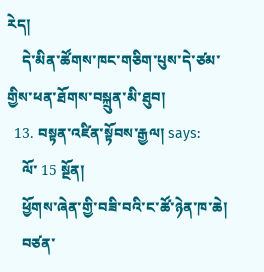རེད།
    དེ་མིན་ཚོགས་ཁང་གཅིག་པུས་དེ་ཙམ་གྱིས་ཕན་ཐོགས་བསྐྲུན་མི་ཐུབ།
  13. བསྟན་འཛིན་སྟོབས་རྒྱལ། says:
    ལོ་ 15 སྔོན།
    ཕྱོགས་ཞེན་གྱི་བཟི་བའི་ང་ཚོ་ཉེན་ཁ་ཆེ།
    བཙན་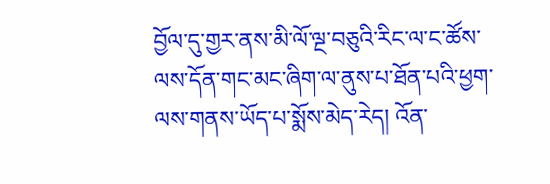བྱོལ་དུ་གྱར་ནས་མི་ལོ་ལྔ་བཅུའི་རིང་ལ་ང་ཚོས་ལས་དོན་གང་མང་ཞིག་ལ་ནུས་པ་ཐོན་པའི་ཕྱག་ལས་གནས་ཡོད་པ་སྨོས་མེད་རེད། འོན་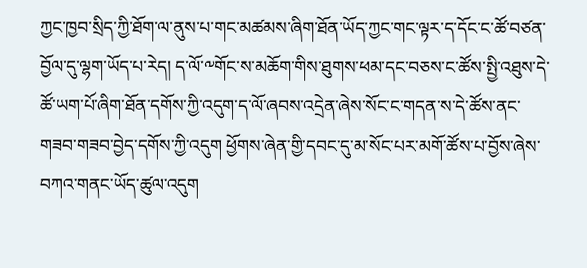ཀྱང་ཁྱབ་སྲིད་ཀྱི་ཐོག་ལ་ནུས་པ་གང་མཚམས་ཞིག་ཐོན་ཡོད་ཀྱང་གང་ལྟར་ད་དོང་ང་ཚོ་བཙན་བྱོལ་དུ་ལྷག་ཡོད་པ་རེད། ད་ལོ་༸གོང་ས་མཆོག་གིས་ཐུགས་ཕམ་དང་བཅས་ང་ཚོས་སྤྱི་འཐུས་དེ་ཚོ་ཡག་པོ་ཞིག་ཐོན་དགོས་ཀྱི་འདུག་ད་ལོ་ཞབས་འདྲེན་ཞེས་སོང་ང་གདན་ས་དེ་ཚོས་ནང་གཟབ་གཟབ་བྱེད་དགོས་ཀྱི་འདུག ཕྱོགས་ཞེན་གྱི་དབང་དུ་མ་སོང་པར་མགོ་ཚོས་པ་བྱོས་ཞེས་བཀའ་གནང་ཡོད་ཚུལ་འདུག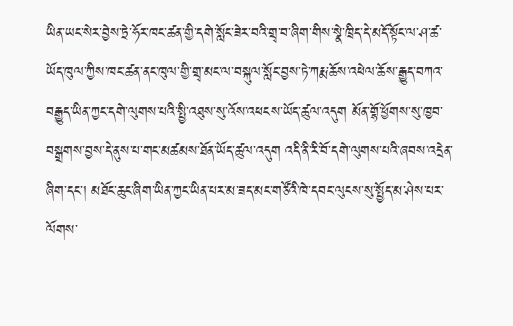ཡིན་ཡང་སེར་བྱེས་ཏྲེ་ཧོར་ཁང་ཚན་གྱི་དགེ་སློང་ཟེར་བའི་གྲྭ་བ་ཞིག་གིས་སྣེ་ཁྲིད་དེ་མདོ་སྟོང་ལ་ཤ་ཚ་ཡོད་ཁུལ་ཀྱིས་ཁང་ཚན་ནང་ཁུལ་གྱི་གྲྭ་མང་ལ་བསྐུལ་སློང་བྱས་ཏེ་ཀརྨ་ཆོས་འཕེལ་ཆོས་རྒྱུད་བཀའ་བརྒྱུད་ཡིན་ཀྱང་དགེ་ལུགས་པའི་སྤྱི་འཐུས་སུ་འོས་འཕངས་ཡོད་ཚུལ་འདུག མོན་གྷོ་ཕྱོགས་སུ་ཁྱབ་བསྒྲགས་བྱས་དེ་ནུས་པ་གང་མཚམས་ཐོན་ཡོད་ཚུལ་འདུག འདི་ནི་རི་བོ་དགེ་ལུགས་པའི་ཞབས་འདྲེན་ཞིག་དང་། མཐོང་ཆུང་ཞིག་ཡིན་ཀྱང་ཡིན་པར་མ་ཟད་མང་གཙོའི་ཁེ་དབང་ལུངས་སུ་སྤྱོད་མ་ཤེས་པར་ལོགས་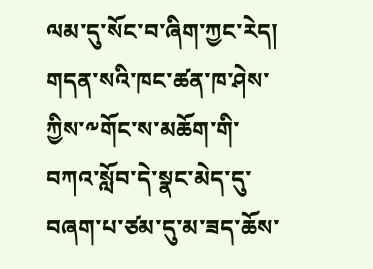ལམ་དུ་སོང་བ་ཞིག་ཀྱང་རེད། གདན་སའི་ཁང་ཚན་ཁ་ཤེས་ཀྱིས་༸གོང་ས་མཆོག་གི་བཀའ་སློབ་དེ་སྣང་མེད་དུ་བཞག་པ་ཙམ་དུ་མ་ཟད་ཆོས་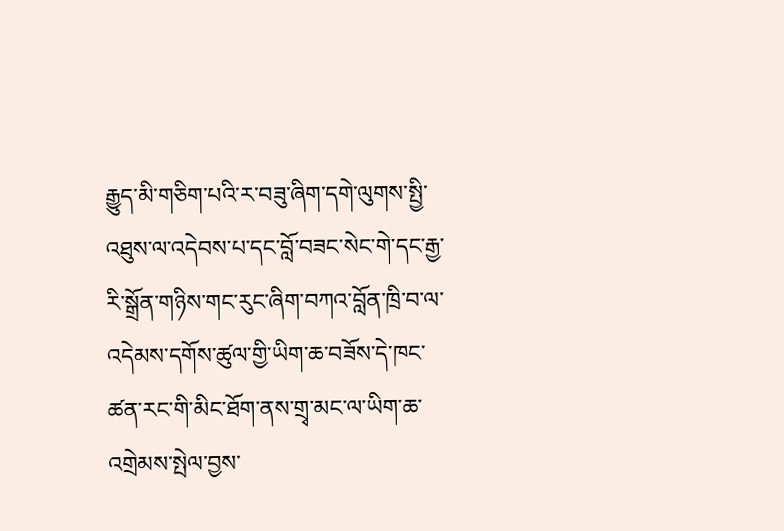རྒྱུད་མི་གཅིག་པའི་ར་བཟུ་ཞིག་དགེ་ལུགས་སྤྱི་འཐུས་ལ་འདེབས་པ་དང་བློ་བཟང་སེང་གེ་དང་རྒྱ་རི་སྒྲོན་གཉིས་གང་རུང་ཞིག་བཀའ་བློན་ཁྲི་བ་ལ་འདེམས་དགོས་ཚུལ་གྱི་ཡིག་ཆ་བཟོས་དེ་ཁང་ཚན་རང་གི་མིང་ཐོག་ནས་གྲྭ་མང་ལ་ཡིག་ཆ་འགྲེམས་སྤེལ་བྱས་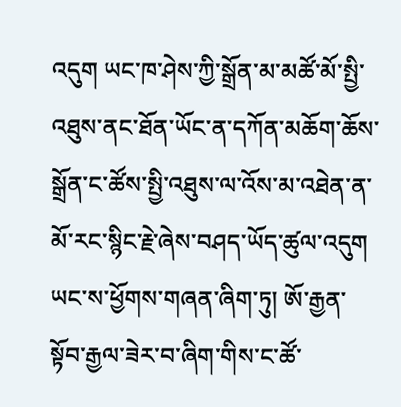འདུག ཡང་ཁ་ཤེས་ཀྱི་སྒྲོན་མ་མཚོ་མོ་སྤྱི་འཐུས་ནང་ཐོན་ཡོང་ན་དཀོན་མཆོག་ཆོས་སྒྲོན་ང་ཚོས་སྤྱི་འཐུས་ལ་འོས་མ་འཐེན་ན་མོ་རང་སྙིང་རྗེ་ཞེས་བཤད་ཡོད་ཚུལ་འདུག ཡང་ས་ཕྱོགས་གཞན་ཞིག་ཏུ། ཨོ་རྒྱན་སྟོབ་རྒྱལ་ཟེར་བ་ཞིག་གིས་ང་ཚོ་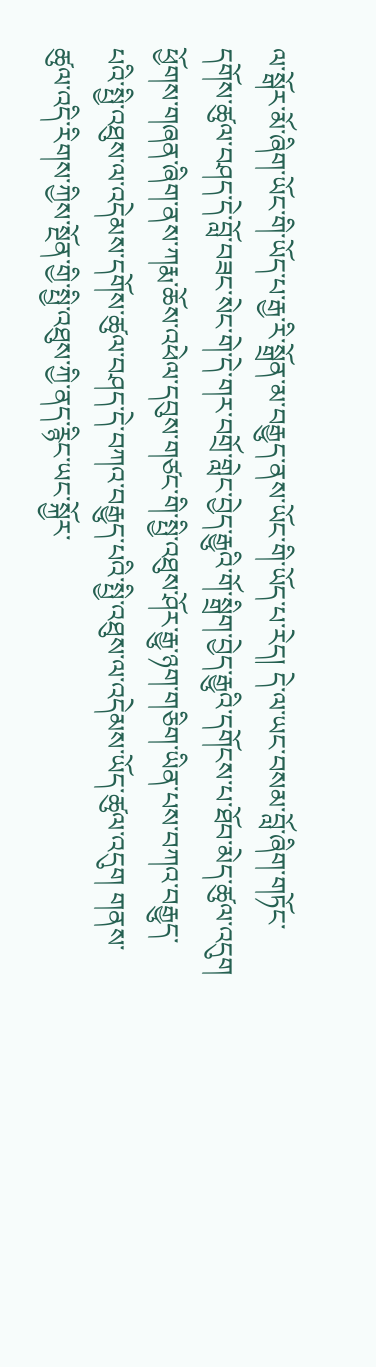ལ་སྒོར་མོ་ཞིག་ཡོང་གི་ཡོད་པ་རྒྱ་རི་སྒྲོན་མ་བརྒྱུད་ནས་ཡོང་གི་ཡོད་པ་རེད། དེ་ལ་ཡང་བསམ་བློ་ཞིག་གཏོང་དགོས་ཚུལ་བཤད་དེ་བློ་བཟང་སེང་གེ་དེ་གར་བགྲོ་གླེང་བྱེད་རྒྱུའི་གོ་སྒྲིག་བྱེད་རྒྱུའི་དགོངས་པ་ཐོབ་མེད་ཚུལ་འདུག ཕྱོགས་གཞན་ཞིག་ནས་ཀརྨ་ཆོས་འཕེལ་དབུས་གཙང་གི་སྤྱི་འཐུས་ཤོར་རྒྱུ་ཉག་གཅིག་ཡིན་པས་བཀའ་བརྒྱུད་པའི་སྤྱི་འཐུས་ལ་འདེམས་དགོས་ཚུལ་བཤད་དེ་བཀའ་བརྒྱུད་པའི་སྤྱི་འཐུས་ལ་འདེམས་ཡོད་ཚུལ་འདུག གནས་ཚུལ་འདི་རིགས་ཀྱིས་སྔོན་གྱི་སྤྱི་འཐུས་ཀྱི་ནད་རྙིང་ཡང་སྐྱོར་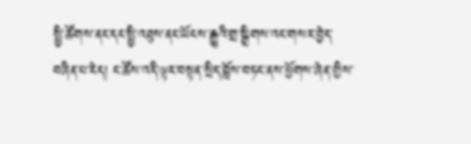སྤྱི་ཚོགས་ནང་དང་སྤྱི་འཐུས་ནང་ཡོངས་རྒྱུའི་གྲ་སྒྲིགས་འང་གསར་བྱེད་བཞིན་པ་རེད། ང་ཚོས་འདི་ལྟར་བསྟན་སྲིད་བློས་བཏང་ནས་ཕྱོགས་ཞེན་གྱིས་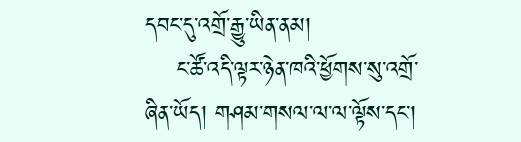དབང་དུ་འགྲོ་རྒྱུ་ཡིན་ནམ།
    ང་ཚོ་འདི་ལྟར་ཉེན་ཁའི་ཕྱོགས་སུ་འགྲོ་ཞིན་ཡོད། གཤམ་གསལ་ལ་ལ་ལྟོས་དང་།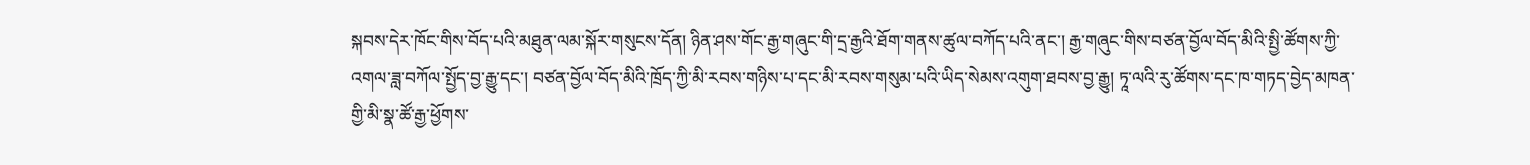སྐབས་དེར་ཁོང་གིས་བོད་པའི་མཐུན་ལམ་སྐོར་གསུངས་དོན། ཉིན་ཤས་གོང་རྒྱ་གཞུང་གི་དྲ་རྒྱའི་ཐོག་གནས་ཚུལ་བཀོད་པའི་ནང་། རྒྱ་གཞུང་གིས་བཙན་བྱོལ་བོད་མིའི་སྤྱི་ཚོགས་ཀྱི་འགལ་ཟླ་བཀོལ་སྤྱོད་བྱ་རྒྱུ་དང་། བཙན་བྱོལ་བོད་མིའི་ཁྲོད་ཀྱི་མི་རབས་གཉིས་པ་དང་མི་རབས་གསུམ་པའི་ཡིད་སེམས་འགུག་ཐབས་བྱ་རྒྱུ། ཏཱ་ལའི་རུ་ཚོགས་དང་ཁ་གཏད་བྱེད་མཁན་གྱི་མི་སྣ་ཚོ་རྒྱ་ཕྱོགས་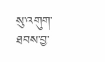སུ་འགུག་ཐབས་བྱ་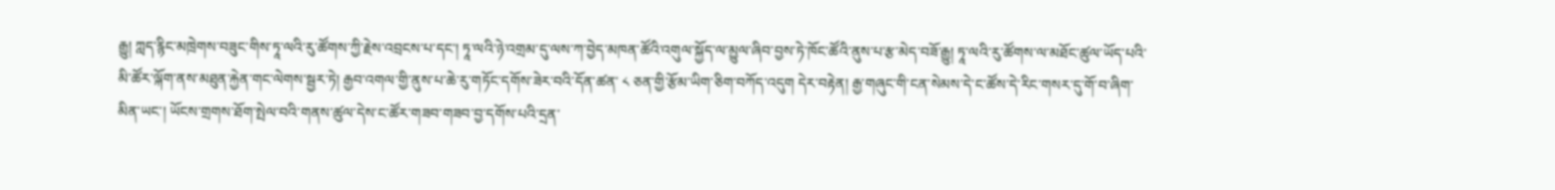རྒྱུ། ཀླད་རྙིང་མཁྲེགས་བཟུང་གིས་ཏཱ་ལའི་རུ་ཚོགས་ཀྱི་རྗེས་འབྲངས་པ་དང་། ཏཱ་ལའི་ཉེ་འགྲམ་དུ་ལས་ཀ་བྱེད་མཁན་ཚོའི་འགུལ་སྐྱོད་ལ་མྱུལ་ཞིབ་བྱས་ཏེ་ཁོང་ཚོའི་ནུས་པ་རྩ་མེད་བཟོ་རྒྱུ། ཏཱ་ལའི་རུ་ཚོགས་ལ་མཐོང་ཚུལ་ཡོད་པའི་མི་ཚོར་ལྐོག་ནས་མཐུན་རྐྱེན་གང་ལེགས་སྦྱར་ཏེ། རྒྱབ་འགལ་གྱི་ནུས་པ་ཆེ་རུ་གཏོང་དགོས་ཟེར་བའི་དོན་ཚན་ ༨ ཅན་གྱི་རྩོམ་ཡིག་ཅིག་བཀོད་འདུག དེར་བརྟེན། རྒྱ་གཞུང་གི་ངན་སེམས་དེ་ང་ཚོས་དེ་རིང་གསར་དུ་གོ་བ་ཞིག་མིན་ཡང་། ཡོངས་གྲགས་ཐོག་སྤེལ་བའི་གནས་ཚུལ་དེས་ང་ཚོར་གཟབ་གཟབ་བྱ་དགོས་པའི་དྲན་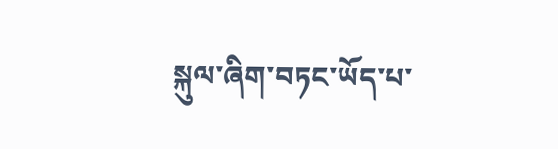སྐུལ་ཞིག་བཏང་ཡོད་པ་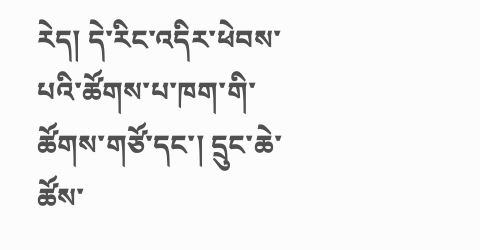རེད། དེ་རིང་འདིར་ཕེབས་པའི་ཚོགས་པ་ཁག་གི་ཚོགས་གཙོ་དང་། དྲུང་ཆེ་ཚོས་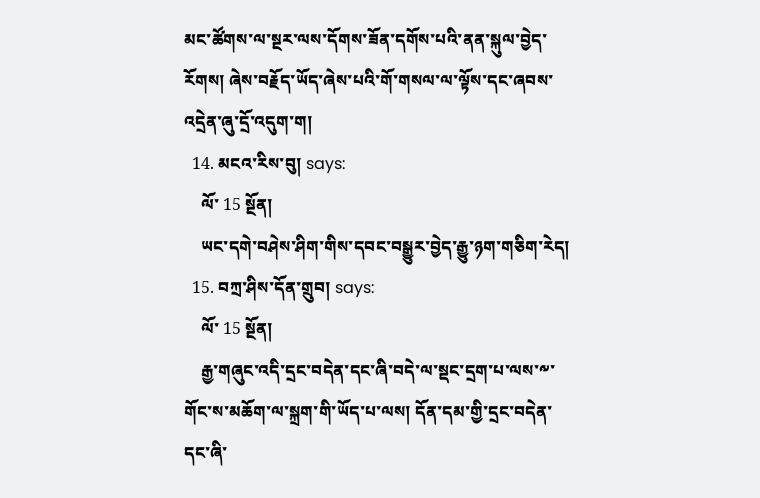མང་ཚོགས་ལ་སྔར་ལས་དོགས་ཟོན་དགོས་པའི་ནན་སྐུལ་བྱེད་རོགས། ཞེས་བརྗོད་ཡོད་ཞེས་པའི་གོ་གསལ་ལ་ལྟོས་དང་ཞབས་འདྲེན་ཞུ་དྲོ་འདུག་ག།
  14. མངའ་རིས་བུ། says:
    ལོ་ 15 སྔོན།
    ཡང་དགེ་བཤེས་ཤིག་གིས་དབང་བསྒྱུར་བྱེད་རྒྱུ་ཉག་གཅིག་རེད།
  15. བཀྲ་ཤིས་དོན་གྲུབ། says:
    ལོ་ 15 སྔོན།
    རྒྱ་གཞུང་འདི་དྲང་བདེན་དང་ཞི་བདེ་ལ་སྡང་དྲག་པ་ལས་༸་གོང་ས་མཆོག་ལ་སྐྲག་གི་ཡོད་པ་ལས། དོན་དམ་གྱི་དྲང་བདེན་དང་ཞི་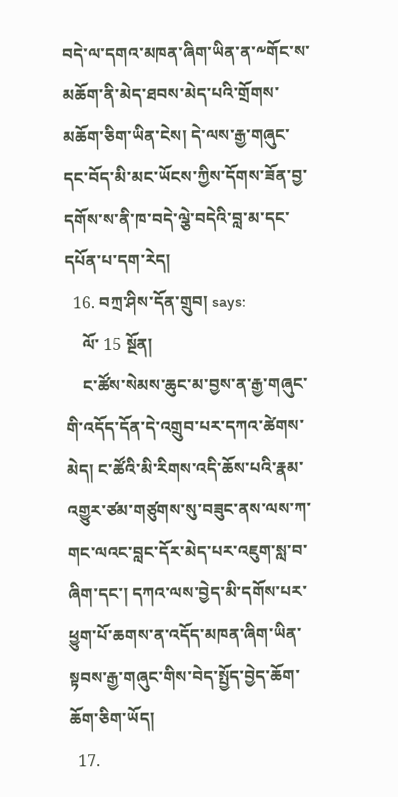བདེ་ལ་དགའ་མཁན་ཞིག་ཡིན་ན་༸གོང་ས་མཆོག་ནི་མེད་ཐབས་མེད་པའི་གྲོགས་མཆོག་ཅིག་ཡིན་ངེས། དེ་ལས་རྒྱ་གཞུང་དང་བོད་མི་མང་ཡོངས་ཀྱིས་དོགས་ཟོན་བྱ་དགོས་ས་ནི་ཁ་བདེ་ལྕེ་བདེའི་བླ་མ་དང་དཔོན་པ་དག་རེད།
  16. བཀྲ་ཤིས་དོན་གྲུབ། says:
    ལོ་ 15 སྔོན།
    ང་ཚོས་སེམས་ཆུང་མ་བྱས་ན་རྒྱ་གཞུང་གི་འདོད་དོན་དེ་འགྲུབ་པར་དཀའ་ཚེགས་མེད། ང་ཚོའི་མི་རིགས་འདི་ཆོས་པའི་རྣམ་འགྱུར་ཙམ་གཙུགས་སུ་བཟུང་ནས་ལས་ཀ་གང་ལའང་བླང་དོར་མེད་པར་འཇུག་སླ་བ་ཞིག་དང་། དཀའ་ལས་བྱེད་མི་དགོས་པར་ཕྱུག་པོ་ཆགས་ན་འདོད་མཁན་ཞིག་ཡིན་སྟབས་རྒྱ་གཞུང་གིས་བེད་སྤྱོད་བྱེད་ཆོག་ཆོག་ཅིག་ཡོད།
  17.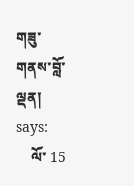གཟུ་གནས་བློ་ལྡན། says:
    ལོ་ 15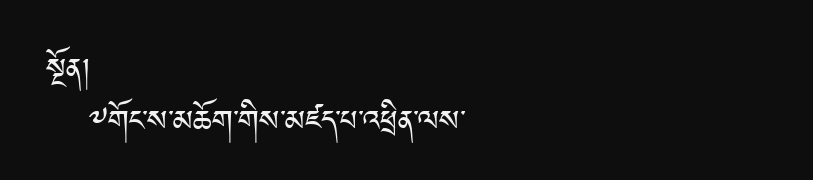སྔོན།
    ༸གོང་ས་མཆོག་གིས་མཛད་པ་འཕྲིན་ལས་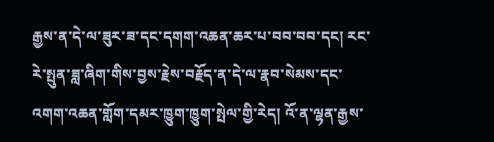རྒྱས་ན་དེ་ལ་ཟུར་ཟ་དང་དགག་འཆན་ཆར་པ་བབ་བབ་དང། རང་རེ་སྤུན་ཟླ་ཞིག་གིས་བྱས་རྗེས་བརྗོད་ན་དེ་ལ་རྣབ་སེམས་དང་འགག་འཆན་གློག་དམར་ཁྱུག་ཁྱུག་སྤེལ་གྱི་རེད། འོ་ན་ལྷན་རྒྱས་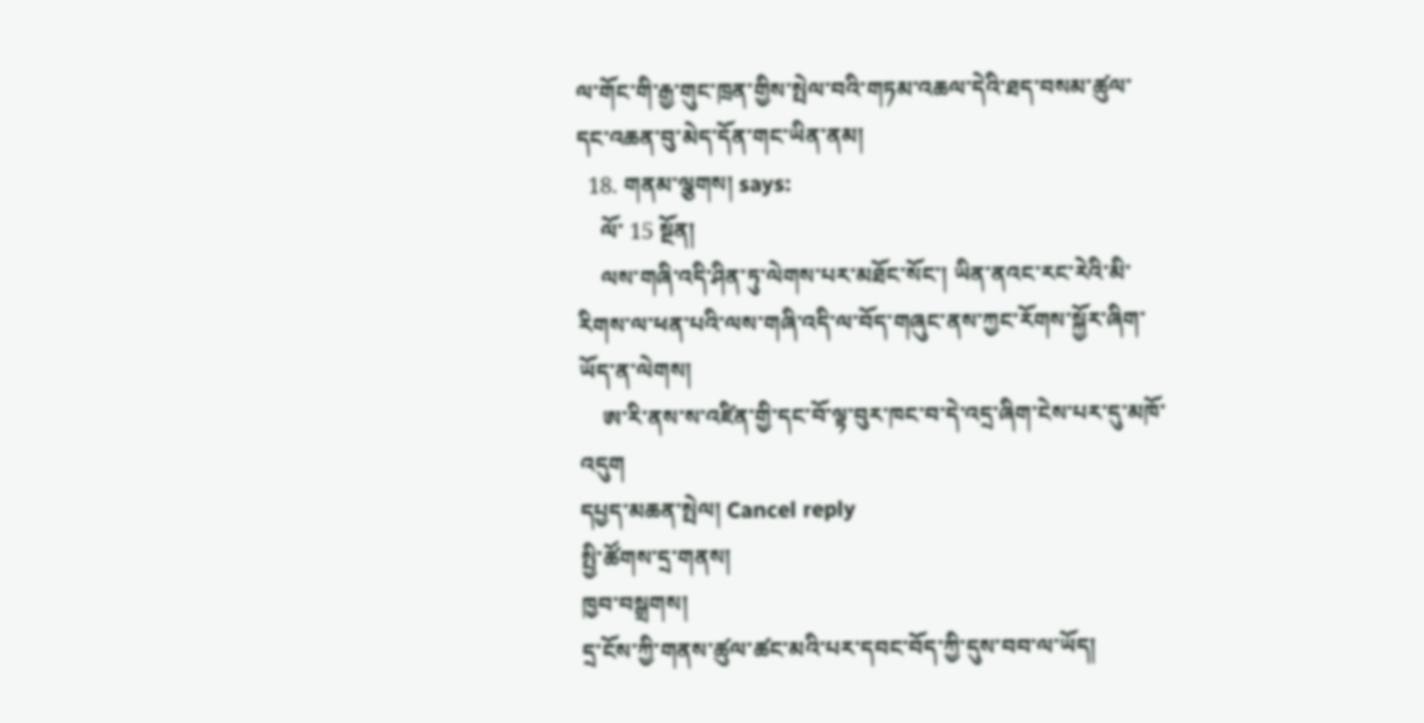ལ་གོང་གི་རྒྱ་གུང་ཁྲན་གྱིས་སྤེལ་བའི་གཏམ་འཆལ་དེའི་ཐད་བསམ་ཚུལ་དང་འཆན་བུ་མེད་དོན་གང་ཡིན་ནམ།
  18. གནམ་ལྕགས། says:
    ལོ་ 15 སྔོན།
    ལས་གཞི་འདི་ཤིན་ཏུ་ལེགས་པར་མཐོང་སོང་། ཡིན་ནའང་རང་རེའི་མི་རིགས་ལ་ཕན་པའི་ལས་གཞི་འདི་ལ་བོད་གཞུང་ནས་ཀྱང་རོགས་སྐྱོར་ཞིག་ཡོད་ན་ལེགས།
    ཨ་རི་ནས་ས་འཛིན་གྱི་དང་བོ་ལྟ་བུར་ཁང་བ་དེ་འདྲ་ཞིག་ངེས་པར་དུ་མཁོ་འདུག
དཔྱད་མཆན་སྤེལ། Cancel reply
སྤྱི་ཚོགས་དྲ་གནས།
ཁྱབ་བསྒྲགས།
དྲ་ངོས་ཀྱི་གནས་ཚུལ་ཚང་མའི་པར་དབང་བོད་ཀྱི་དུས་བབ་ལ་ཡོད།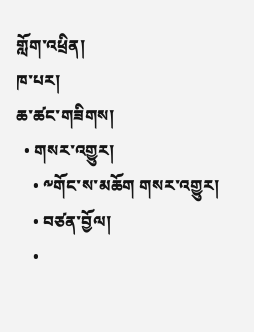གློག་འཕྲིན།
ཁ་པར།
ཆ་ཚང་གཟིགས།
  • གསར་འགྱུར།
    • ༸གོང་ས་མཆོག གསར་འགྱུར།
    • བཙན་བྱོལ།
    •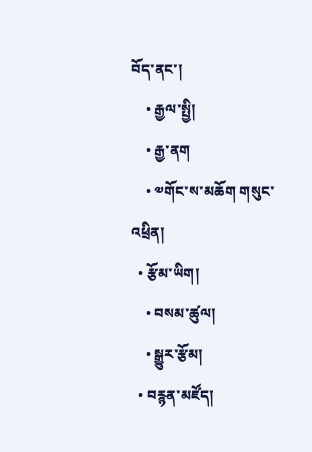བོད་ནང་།
    • རྒྱལ་སྤྱི།
    • རྒྱ་ནག
    • ༧གོང་ས་མཆོག གསུང་འཕྲིན།
  • རྩོམ་ཡིག།
    • བསམ་ཚུལ།
    • སྒྱུར་རྩོམ།
  • བརྙན་མཛོད།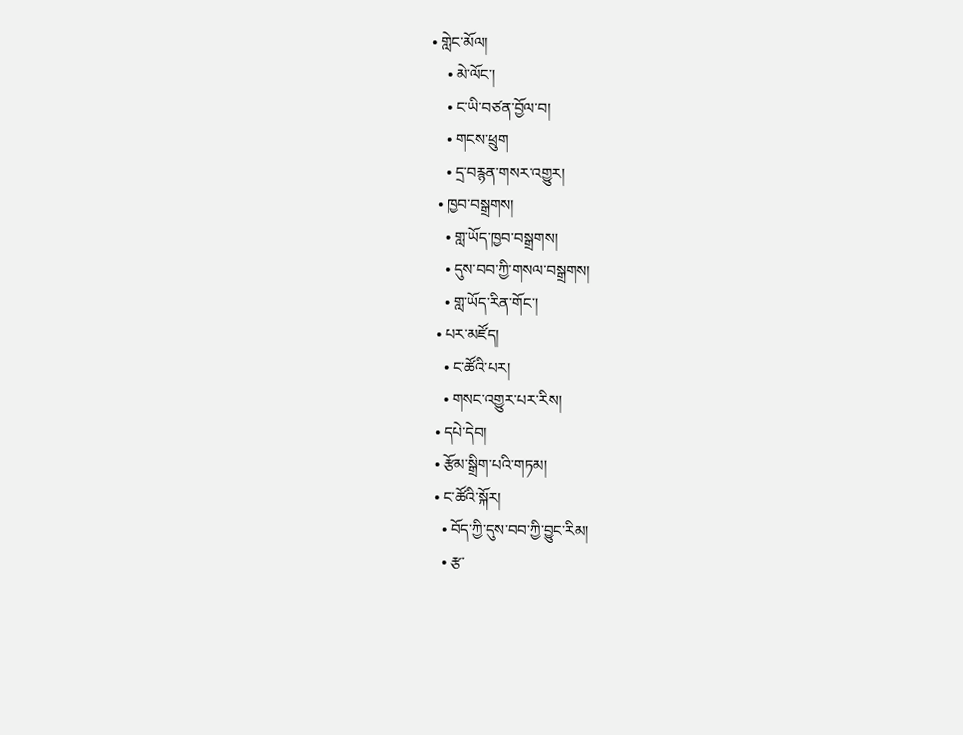• གླེང་མོལ།
    • མེ་ལོང་།
    • ང་ཡི་བཙན་བྱོལ་བ།
    • གངས་ཕྲུག
    • དྲ་བརྙན་གསར་འགྱུར།
  • ཁྱབ་བསྒྲགས།
    • གླ་ཡོད་ཁྱབ་བསྒྲགས།
    • དུས་བབ་ཀྱི་གསལ་བསྒྲགས།
    • གླ་ཡོད་རིན་གོང་།
  • པར་མཛོད།
    • ང་ཚོའི་པར།
    • གསང་འགྱུར་པར་རིས།
  • དཔེ་དེབ།
  • རྩོམ་སྒྲིག་པའི་གཏམ།
  • ང་ཚོའི་སྐོར།
    • བོད་ཀྱི་དུས་བབ་ཀྱི་བྱུང་རིམ།
    • རྩ་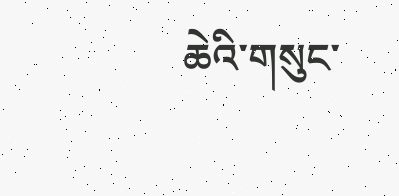ཆེའི་གསུང་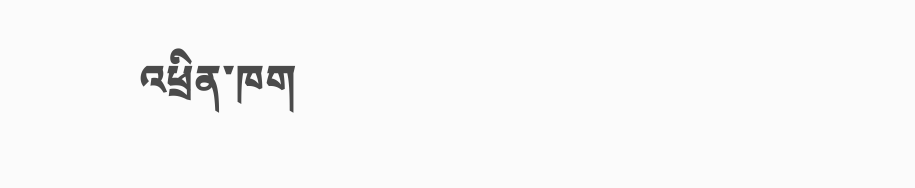འཕྲིན་ཁག